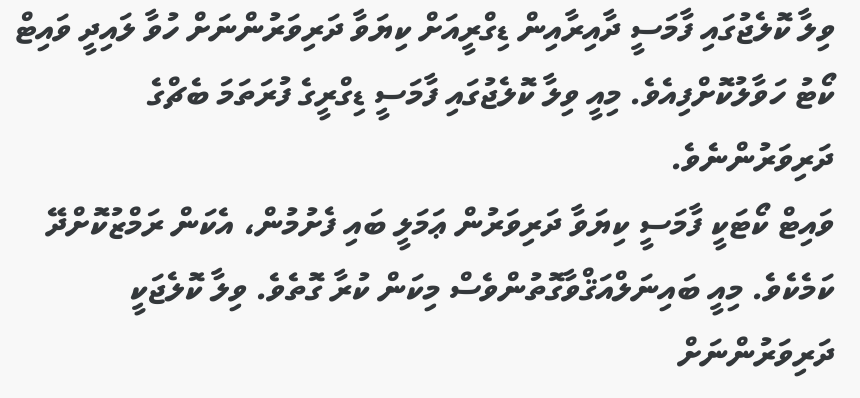ވިލާ ކޮލެޖުގައި ފާމަސީ ދާއިރާއިން ޑިގްރީއަށް ކިޔަވާ ދަރިވަރުންނަށް ހުވާ ލައިދީ ވައިޓް ކޯޓު ހަވާލުކޮށްފިއެވެ. މިއީ ވިލާ ކޮލެޖުގައި ފާމަސީ ޑިގްރީގެ ފުރަތަމަ ބެޗްގެ ދަރިވަރުންނެވެ.
ވައިޓް ކޯޓަކީ ފާމަސީ ކިޔަވާ ދަރިވަރުން ޢަމަލީ ބައި ފެށުމުން، އެކަން ރަމްޒުކޮށްދޭ ކަމެކެވެ. މިއީ ބައިނަލްއަޤްވާގޮތުންވެސް މިކަން ކުރާ ގޮތެވެ. ވިލާ ކޮލެޖަކީ ދަރިވަރުންނަށް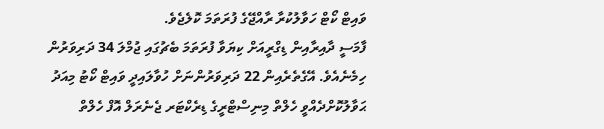ވައިޓް ކޯޓް ހަވާލުކުރާ ރާއްޖޭގެ ފުރަތަމަ ކޮލެޖެވެ.
ފާމަސީ ދާއިރާއިން ޑިގްރީއަށް ކިޔަވާ ފުރަތަމަ ބެޗުގައި ޖުމްލަ 34 ދަރިވަރުން ހިމެނެއެވެ. އޭގެތެރެއިން 22 ދަރިވަރުންނަށް ހުވާލައިދީ ވައިޓް ކޯޓު މިއަދު ޙަވާލުކޮށްދެއްވީ ހެލްތް މިނިސްޓްރީގެ ޑިރެކްޓަރ ޖެނެރަލް އޮފް ހެލްތް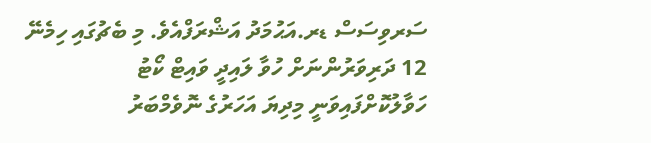ސަރވިސަސް ޑރ.އަޙުމަދު އަޝްރަފްއެވެ. މި ބެޗުގައި ހިމެނޭ 12 ދަރިވަރުންނަށް ހުވާ ލައިދީ ވައިޓް ކޯޓު ހަވާލުކޮށްފައިވަނީ މިދިޔަ އަހަރުގެ ނޮވެމްބަރު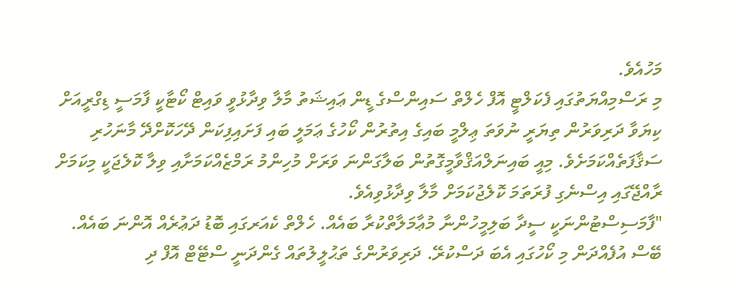މަހުއެވެ.
މި ރަސްމިއްޔަތުގައި ފެކަލްޓީ އޮފް ހެލްތް ސައިންސްގެ ޑީން ޢައިޝަތު މާލާ ވިދާޅުވީ ވައިޓް ކޯޓާކީ ފާމަސީ ޑިގްރީއަށް ކިޔަވާ ދަރިވަރުން ތިޔަރީ ނުވަތަ ޢިލްމީ ބައިގެ އިތުރުން ކޯހުގެ ޢަމަލީ ބައި ފަށައިފިކަން ދޭހަކޮށްދޭ މާނަހުރި ސަޤާފަތެއްކަމަށެވެ. މިއީ ބައިނަލްއަޤްވާމީގޮތުން ބަލާގަންނަ ވަރަށް މުހިންމު ރަމްޒެއްކަމަށާއި ވިލާ ކޮލެޖަކީ މިކަމަށް ރާއްޖޭގައި އިސްނެގި ފުރަތަމަ ކޮލެޖުކަމަށް މާލާ ވިދާޅުވިއެވެ.
"ފާމަސިސްޓުންނަކީ ސީދާ ބަލިމީހުންނާ މުޢާމަލާތްކުރާ ބައެއް. ހެލްތް ކެއަރގައި ބޮޑު ދަޢުރެއް އޮންނަ ބައެއް. ބޭސް އުފެއްދަން މި ކޯހުގައި އެބަ ދަސްކުރޭ. ދަރިވަރުންގެ ތަޙުލީލުތައް ގެންދަނީ ސްޓޭޓް އޮފް ދި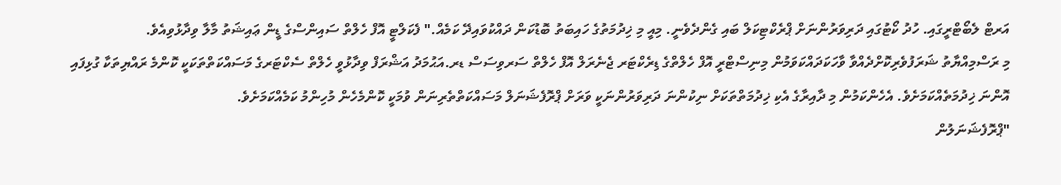އަރޓް ލެބޯޓްރީގައި. ހުދު ކޯޓުގައި ދަރިވަރުންނަށް ޕްރެކްޓިކަލް ބައި ގެންދެވެނީ. މިއީ މި ޚިދުމަތުގެ ހައިބަތު ބޮޑުކަން ދައްކުވައިދޭ ކަމެއް." ފެކަލްޓީ އޮފް ހެލްތް ސައިންސްގެ ޑީން ޢައިޝަތު މާލާ ވިދާޅުވިއެވެ.
މި ރަސްމިއްޔާތު ޝަރަފުވެރިކޮށްދެއްވާ ވާހަކަދައްކަވަމުން މިނިސްޓްރީ އޮފް ހެލްތްގެ ޑިރެކްޓަރ ޖެނެރަލް އޮފް ހެލްތް ސަރވިސަސް ޑރ.އަޙުމަދު އަޝްރަފް ވިދާޅުވީ ހެލްތް ސެކްޓަރގެ މަސައްކަތްތަކަކީ ކޮންމެ ރައްޔިތަކާ ގުޅިފައި އޮންނަ ޚިދުމަތެއްކަމަށެވެ. އެހެންކަމުން މި ދާއިރާގެ އެކި ޚިދުމަތްތަކަށް ނިކުންނަ ދަރިވަރުންނަކީ ވަރަށް ޕްރޮފެޝަނަލް މަސައްކަތްތެރިނަން ވުމަކީ ކޮންމެހެން މުހިންމު ކަމެއްކަމަށެވެ.
"ޕްރޮފެޝަނަލުން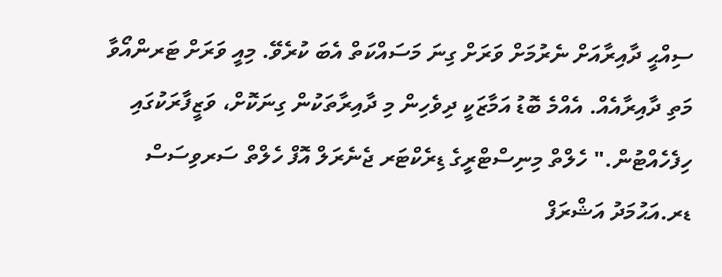ސިއްޙީ ދާއިރާއަށް ނެރުމަށް ވަރަށް ގިނަ މަސައްކަތް އެބަ ކުރެވޭ. މިއީ ވަރަށް ޓަރންއޯވާ މަތި ދާއިރާއެއް. އެއްމެ ބޮޑު އަމާޒަކީ ދިވެހިން މި ދާއިރާތަކުން ގިނަކޮށް، ވަޒީފާރަކުގައި ހިފެހެއްޓުން." ހެލްތް މިނިސްޓްރީގެ ޑިރެކްޓަރ ޖެނެރަލް އޮފް ހެލްތް ސަރވިސަސް ޑރ.އަޙުމަދު އަޝްރަފް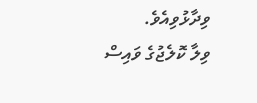ވިދާޅުވިއެވެ.
ވިލާ ކޮލެޖުގެ ވައިސް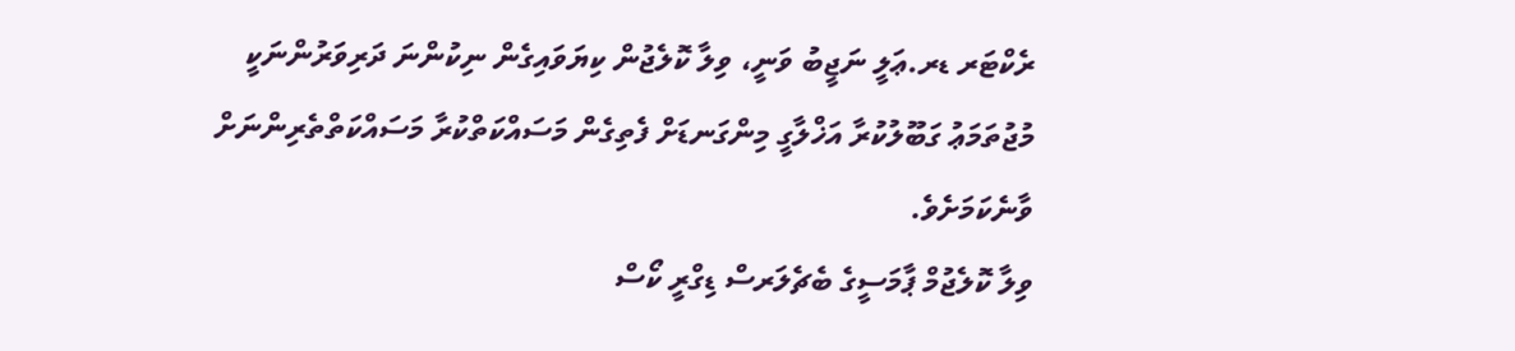ރެކްޓަރ ޑރ.ޢަލީ ނަޖީބު ވަނީ، ވިލާ ކޮލެޖުން ކިޔަވައިގެން ނިކުންނަ ދަރިވަރުންނަކީ މުޖުތަމަޢު ގަބޫލުކުރާ އަޚްލާގީ މިންގަނޑަށް ފެތިގެން މަސައްކަތްކުރާ މަސައްކަތްތެރިންނަށް ވާނެކަމަށެވެ.
ވިލާ ކޮލެޖުމް ޕާމަސީގެ ބެޗެލަރސް ޑިގްރީ ކޯސް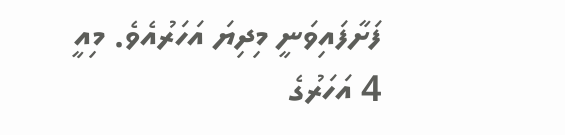ފަށާފައިވަނީ މިދިޔަ އަހަރުއެވެ. މިއީ 4 އަހަރުގެ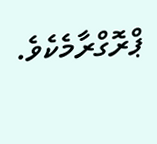ޕްރޮގްރާމެކެވެ.